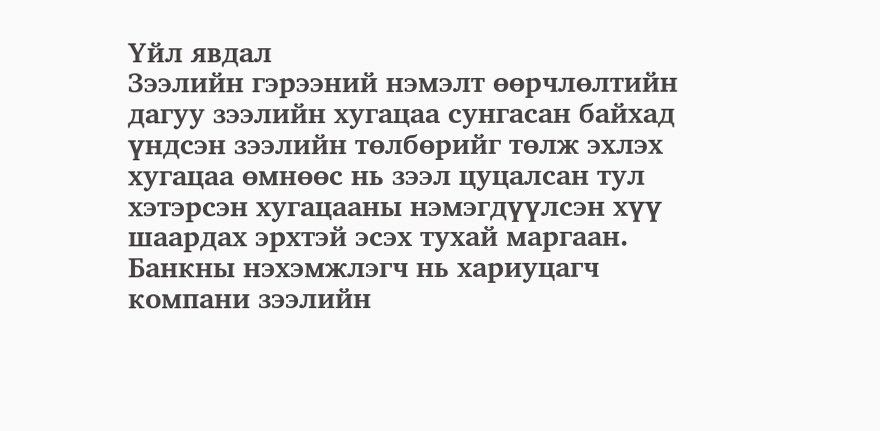Үйл явдал
Зээлийн гэрээний нэмэлт өөрчлөлтийн дагуу зээлийн хугацаа сунгасан байхад үндсэн зээлийн төлбөрийг төлж эхлэх хугацаа өмнөөс нь зээл цуцалсан тул хэтэрсэн хугацааны нэмэгдүүлсэн хүү шаардах эрхтэй эсэх тухай маргаан. Банкны нэхэмжлэгч нь хариуцагч компани зээлийн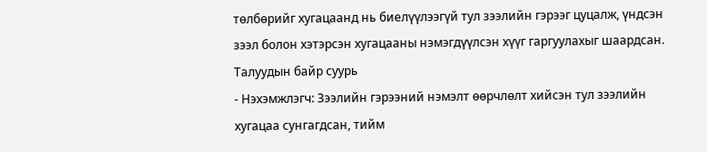төлбөрийг хугацаанд нь биелүүлээгүй тул зээлийн гэрээг цуцалж, үндсэн зээл болон хэтэрсэн хугацааны нэмэгдүүлсэн хүүг гаргуулахыг шаардсан.
Талуудын байр суурь
- Нэхэмжлэгч: Зээлийн гэрээний нэмэлт өөрчлөлт хийсэн тул зээлийн хугацаа сунгагдсан, тийм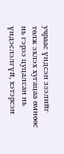учраас үндсэн зээлийг төлж эхлэх хугацаа өмнөөс нь гэрээ цуцалсан нь үндэслэлгүй, хэтэрсэн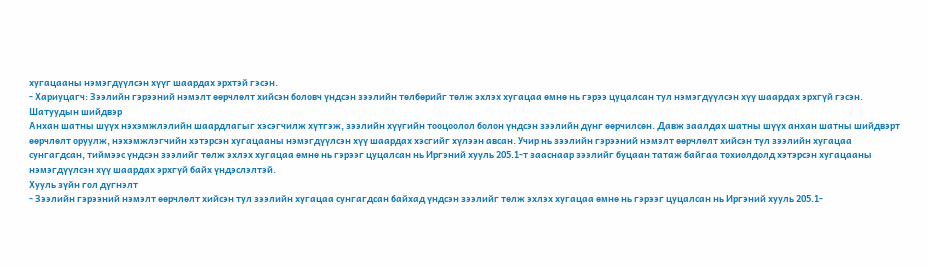хугацааны нэмэгдүүлсэн хүүг шаардах эрхтэй гэсэн.
- Хариуцагч: Зээлийн гэрээний нэмэлт өөрчлөлт хийсэн боловч үндсэн зээлийн төлбөрийг төлж эхлэх хугацаа өмнө нь гэрээ цуцалсан тул нэмэгдүүлсэн хүү шаардах эрхгүй гэсэн.
Шатуудын шийдвэр
Анхан шатны шүүх нэхэмжлэлийн шаардлагыг хэсэгчилж хүтгэж, зээлийн хүүгийн тооцоолол болон үндсэн зээлийн дүнг өөрчилсөн. Давж заалдах шатны шүүх анхан шатны шийдвэрт өөрчлөлт оруулж, нэхэмжлэгчийн хэтэрсэн хугацааны нэмэгдүүлсэн хүү шаардах хэсгийг хүлээн авсан. Учир нь зээлийн гэрээний нэмэлт өөрчлөлт хийсэн тул зээлийн хугацаа сунгагдсан, тиймээс үндсэн зээлийг төлж эхлэх хугацаа өмнө нь гэрээг цуцалсан нь Иргэний хууль 205.1-т зааснаар зээлийг буцаан татаж байгаа тохиолдолд хэтэрсэн хугацааны нэмэгдүүлсэн хүү шаардах эрхгүй байх үндэслэлтэй.
Хууль зүйн гол дүгнэлт
- Зээлийн гэрээний нэмэлт өөрчлөлт хийсэн тул зээлийн хугацаа сунгагдсан байхад үндсэн зээлийг төлж эхлэх хугацаа өмнө нь гэрээг цуцалсан нь Иргэний хууль 205.1-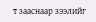т зааснаар зээлийг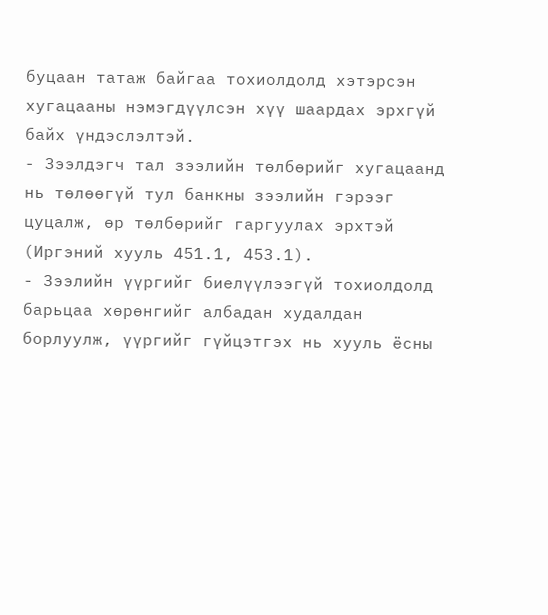буцаан татаж байгаа тохиолдолд хэтэрсэн хугацааны нэмэгдүүлсэн хүү шаардах эрхгүй байх үндэслэлтэй.
- Зээлдэгч тал зээлийн төлбөрийг хугацаанд нь төлөөгүй тул банкны зээлийн гэрээг цуцалж, өр төлбөрийг гаргуулах эрхтэй (Иргэний хууль 451.1, 453.1).
- Зээлийн үүргийг биелүүлээгүй тохиолдолд барьцаа хөрөнгийг албадан худалдан борлуулж, үүргийг гүйцэтгэх нь хууль ёсны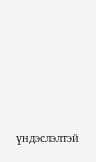үндэслэлтэй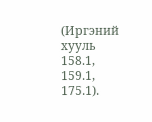(Иргэний хууль 158.1, 159.1, 175.1).